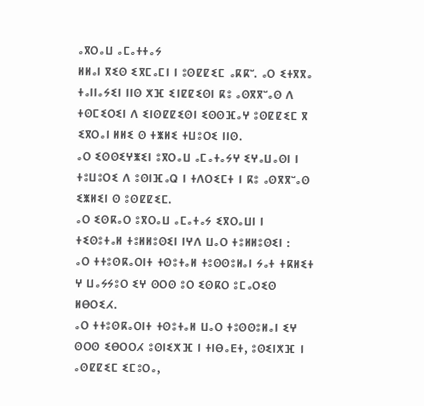ⴰⴳⵔⴰⵡ ⴰⵎⴰⵜⵜⴰⵢ
ⵍⵍⴰⵏ ⴳⵉⵙ ⵉⴳⵎⴰⵎⵏ ⵏ ⵓⵙⵇⵇⵉⵎ ⴰⴽⴽⵯ. ⴰⵔ ⵉⵜⴳⴳⴰ ⵜⴰⵏⵏⴰⵢⵉⵏ ⵏⵏⵙ ⵅⴼ ⵉⵏⵇⵇⵉⵙⵏ ⴽⵓ ⴰⵙⴳⴳⵯⴰⵙ ⴷ ⵜⵙⵎⵉⵔⵉⵏ ⴷ ⵉⵏⵙⵇⵇⵉⵙⵏ ⵉⵙⵙⴼⴰⵖ ⵓⵙⵇⵇⵉⵎ ⴳ ⵉⴳⵔⴰⵏ ⵍⵍⵉ ⵙ ⵜⵥⵍⵉ ⵜⵡⵓⵔⵉ ⵏⵏⵙ.
ⴰⵔ ⵉⵙⵙⵉⵖⵥⵉⵏ ⵓⴳⵔⴰⵡ ⴰⵎⴰⵜⴰⵢⵖ ⵉⵖⴰⵡⴰⵙⵏ ⵏ ⵜⵓⵡⵓⵔⵉ ⴷ ⵓⵙⵏⴼⴰⵕ ⵏ ⵜⴷⵔⵉⵎⵜ ⵏ ⴽⵓ ⴰⵙⴳⴳⵯⴰⵙ ⵉⵥⵍⵉⵏ ⵙ ⵓⵙⵇⵇⵉⵎ.
ⴰⵔ ⵉⵙⴽⴰⵔ ⵓⴳⵔⴰⵡ ⴰⵎⴰⵜⴰⵢ ⵉⴳⵔⴰⵡⵏ ⵏ ⵜⵉⵙⵓⵜⴰⵍ ⵜⵓⵍⵍⵓⵙⵉⵏ ⵏⵖⴷ ⵡⴰⵔ ⵜⵓⵍⵍⵓⵙⵉⵏ :
ⴰⵔ ⵜⵜⵓⵙⴽⴰⵔⵏⵜ ⵜⵙⵓⵜⴰⵍ ⵜⵓⵙⵙⵓⵍⴰⵏ ⵢⴰⵜ ⵜⴽⵍⵉⵜ ⵖ ⵡⴰⵢⵢⵓⵔ ⵉⵖ ⵙⵔⵙ ⵓⵔ ⵉⵙⴽⵔ ⵓⵎⴰⵔⵉⵙ ⵍⴱⵔⵉⵃ.
ⴰⵔ ⵜⵜⵓⵙⴽⴰⵔⵏⵜ ⵜⵙⵓⵜⴰⵍ ⵡⴰⵔ ⵜⵓⵙⵙⵓⵍⴰⵏ ⵉⵖ ⵙⵔⵙ ⵉⴱⵔⵔⵃ ⵓⵙⵏⵉⵅⴼ ⵏ ⵜⵏⴱⴰⴹⵜ, ⵓⵙⵉⵏⵅⴼ ⵏ ⴰⵙⵇⵇⵉⵎ ⵉⵎⵓⵔⴰ,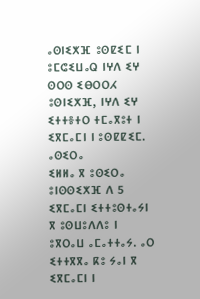ⴰⵙⵏⵉⵅⴼ ⵓⵙⵇⵉⵎ ⵏ ⵓⵎⵛⵉⵡⴰⵕ ⵏⵖⴷ ⵉⵖ ⵙⵔⵙ ⵉⴱⵔⵔⵃ ⵓⵙⵏⵉⵅⴼ, ⵏⵖⴷ ⵉⵖ ⵉⵜⵜⴻⵜⵔ ⵜⵎⴰⴳⵓⵜ ⵏ ⵉⴳⵎⴰⵎⵏ ⵏ ⵓⵙⵇⵇⵉⵎ.
ⴰⵙⵉⵔⴰ
ⵉⵍⵍⴰ ⴳ ⵓⵙⵉⵔⴰ ⵓⵏⵙⵙⵉⵅⴼ ⴷ 5 ⵉⴳⵎⴰⵎⵏ ⵉⵜⵜⵓⵙⵜⴰⵢⵏ ⴳ ⵓⵙⵡⵓⴷⴷⵓ ⵏ ⵓⴳⵔⴰⵡ ⴰⵎⴰⵜⵜⴰⵢ. ⴰⵔ ⵉⵜⵜⴳⴳⴰ ⴽⵓ ⵢⴰⵏ ⴳ ⵉⴳⵎⴰⵎⵏ ⵏ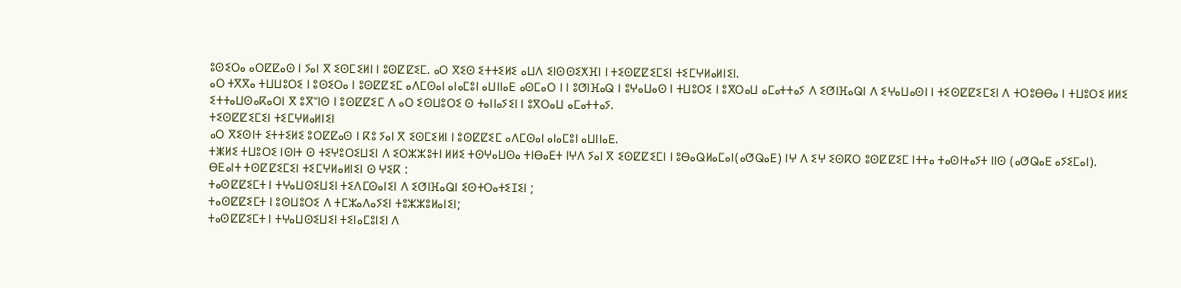ⵓⵙⵉⵔⴰ ⴰⵔⵇⵇⴰⵙ ⵏ ⵢⴰⵏ ⴳ ⵉⵙⵎⵉⵍⵏ ⵏ ⵓⵙⵇⵇⵉⵎ. ⴰⵔ ⴳⵉⵙ ⵉⵜⵜⵉⵍⵉ ⴰⵡⴷ ⵉⵏⵙⵙⵉⵅⴼⵏ ⵏ ⵜⵉⵙⵇⵇⵉⵎⵉⵏ ⵜⵉⵎⵖⵍⴰⵍⵏⵉⵏ.
ⴰⵔ ⵜⴳⴳⴰ ⵜⵡⵡⵓⵔⵉ ⵏ ⵓⵙⵉⵔⴰ ⵏ ⵓⵙⵇⵇⵉⵎ ⴰⴷⵎⵙⴰⵏ ⴰⵏⴰⵎⵓⵏ ⴰⵡⵏⵏⴰⴹ ⴰⵙⵎⴰⵔ ⵏ ⵏ ⵓⵚⵏⴼⴰⵕ ⵏ ⵓⵖⴰⵡⴰⵙ ⵏ ⵜⵡⵓⵔⵉ ⵏ ⵓⴳⵔⴰⵡ ⴰⵎⴰⵜⵜⴰⵢ ⴷ ⵉⵚⵏⴼⴰⵕⵏ ⴷ ⵉⵖⴰⵡⴰⵙⵏ ⵏ ⵜⵉⵙⵇⵇⵉⵎⵉⵏ ⴷ ⵜⵔⵓⴱⴱⴰ ⵏ ⵜⵡⵓⵔⵉ ⵍⵍⵉ ⵉⵜⵜⴰⵡⵙⴰⴽⴰⵔⵏ ⴳ ⵓⴳⵯⵏⵙ ⵏ ⵓⵙⵇⵇⵉⵎ ⴷ ⴰⵔ ⵉⵙⵡⵓⵔⵉ ⵙ ⵜⴰⵏⵏⴰⵢⵉⵏ ⵏ ⵓⴳⵔⴰⵡ ⴰⵎⴰⵜⵜⴰⵢ.
ⵜⵉⵙⵇⵇⵉⵎⵉⵏ ⵜⵉⵎⵖⵍⴰⵍⵏⵉⵏ
ⴰⵔ ⴳⵉⵙⵏⵜ ⵉⵜⵜⵉⵍⵉ ⵓⵔⵇⵇⴰⵙ ⵏ ⴽⵓ ⵢⴰⵏ ⴳ ⵉⵙⵎⵉⵍⵏ ⵏ ⵓⵙⵇⵇⵉⵎ ⴰⴷⵎⵙⴰⵏ ⴰⵏⴰⵎⵓⵏ ⴰⵡⵏⵏⴰⴹ.
ⵜⵥⵍⵉ ⵜⵡⵓⵔⵉ ⵏⵙⵏⵜ ⵙ ⵜⵉⵖⵓⵔⵉⵡⵉⵏ ⴷ ⵉⵔⵣⵣⵓⵜⵏ ⵍⵍⵉ ⵜⵙⵖⴰⵡⵙⴰ ⵜⵏⴱⴰⴹⵜ ⵏⵖⴷ ⵢⴰⵏ ⴳ ⵉⵙⵇⵇⵉⵎⵏ ⵏ ⵓⴱⴰⵕⵍⴰⵎⴰⵏ(ⴰⵚⵕⴰⴹ) ⵏⵖ ⴷ ⵉⵖ ⵉⵙⴽⵔ ⵓⵙⵇⵇⵉⵎ ⵏⵜⵜⴰ ⵜⴰⵙⵏⵜⴰⵢⵜ ⵏⵏⵙ (ⴰⵚⵕⴰⴹ ⴰⵢⵉⵎⴰⵏ).
ⴱⴹⴰⵏⵜ ⵜⵙⵇⵇⵉⵎⵉⵏ ⵜⵉⵎⵖⵍⴰⵍⵏⵉⵏ ⵙ ⵖⵉⴽ :
ⵜⴰⵙⵇⵇⵉⵎⵜ ⵏ ⵜⵖⴰⵡⵙⵉⵡⵉⵏ ⵜⵉⴷⵎⵙⴰⵏⵉⵏ ⴷ ⵉⵚⵏⴼⴰⵕⵏ ⵉⵙⵜⵔⴰⵜⵉⵊⵉⵏ ;
ⵜⴰⵙⵇⵇⵉⵎⵜ ⵏ ⵓⵙⵡⵓⵔⵉ ⴷ ⵜⵎⵣⴰⴷⴰⵢⵉⵏ ⵜⵓⵣⵣⵓⵍⴰⵏⵉⵏ;
ⵜⴰⵙⵇⵇⵉⵎⵜ ⵏ ⵜⵖⴰⵡⵙⵉⵡⵉⵏ ⵜⵉⵏⴰⵎⵓⵏⵉⵏ ⴷ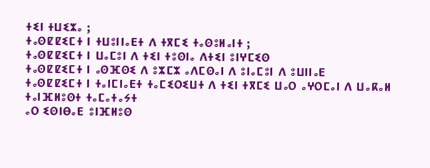ⵜⵉⵏ ⵜⵡⵉⵣⴰ ;
ⵜⴰⵙⵇⵇⵉⵎⵜ ⵏ ⵜⵡⵓⵏⵏⴰⴹⵜ ⴷ ⵜⴳⵎⵉ ⵜⴰⵙⵓⵍⴰⵏⵜ ;
ⵜⴰⵙⵇⵇⵉⵎⵜ ⵏ ⵡⴰⵎⵓⵏ ⴷ ⵜⵉⵏ ⵜⵓⵙⵏⴰ ⴷⵜⵉⵏ ⵓⵏⵖⵎⵉⵙ
ⵜⴰⵙⵇⵇⵉⵎⵜ ⵏ ⴰⵙⴼⵙⵉ ⴷ ⵓⵣⵎⵣ ⴰⴷⵎⵙⴰⵏ ⴷ ⵓⵏⴰⵎⵓⵏ ⴷ ⵓⵡⵏⵏⴰⴹ
ⵜⴰⵙⵇⵇⵉⵎⵜ ⵏ ⵜⴰⵏⵎⵏⴰⴹⵜ ⵜⴰⵎⵉⵔⵉⵡⵜ ⴷ ⵜⵉⵏ ⵜⴳⵎⵉ ⵡⴰⵔ ⴰⵖⵔⵎⴰⵏ ⴷ ⵡⴰⴽⴰⵍ
ⵜⴰⵏⴼⵍⵓⵙⵜ ⵜⴰⵎⴰⵜⴰⵢⵜ
ⴰⵔ ⵉⵙⵏⴱⴰⴹ ⵓⵏⴼⵍⵓⵙ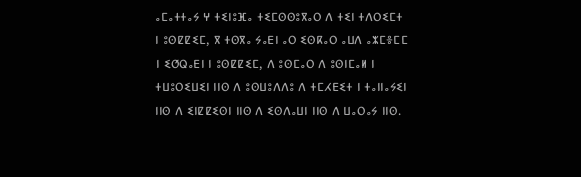ⴰⵎⴰⵜⵜⴰⵢ ⵖ ⵜⵉⵏⵓⴼⴰ ⵜⵉⵎⵙⵙⵓⴳⴰⵔ ⴷ ⵜⵉⵏ ⵜⴷⵔⵉⵎⵜ ⵏ ⵓⵙⵇⵇⵉⵎ, ⴳ ⵜⵙⴳⴰ ⵢⴰⴹⵏ ⴰⵔ ⵉⵙⴽⴰⵔ ⴰⵡⴷ ⴰⵣⵎⴻⵎⵎ ⵏ ⵉⵚⵕⴰⴹⵏ ⵏ ⵓⵙⵇⵇⵉⵎ, ⴷ ⵓⵙⵎⴰⵔ ⴷ ⵓⵙⵏⵎⴰⵍ ⵏ ⵜⵡⵓⵔⵉⵡⵉⵏ ⵏⵏⵙ ⴷ ⵓⵙⵡⵓⴷⴷⵓ ⴷ ⵜⵎⵃⴹⵉⵜ ⵏ ⵜⴰⵏⵏⴰⵢⵉⵏ ⵏⵏⵙ ⴷ ⵉⵏⵇⵇⵉⵙⵏ ⵏⵏⵙ ⴷ ⵉⵙⴷⴰⵡⵏ ⵏⵏⵙ ⴷ ⵡⴰⵔⴰⵢ ⵏⵏⵙ.